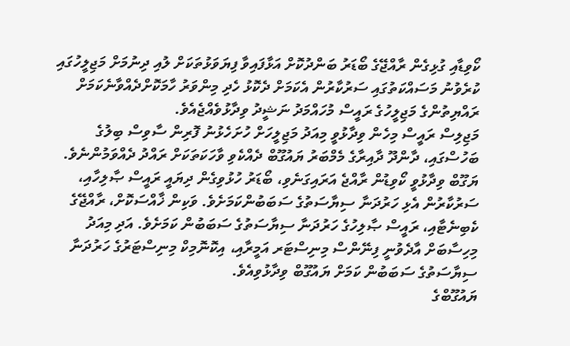ކޯވިޑާއި ގުޅިގެން ރާއްޖޭގެ ބޯޑަރު ބަންދުކޮށް އަޅާފައިވާ ފިޔަވަޅުތަކަށް ލުއި ދިނުމަށް މަޖިލީހުގައި ކުރެވުނު މަސައްކަތުގައި ސަރުކާރުން އެކަމަށް ދެކޮޅު ހެދި މިންވަރު ހާމަކޮށްދެއްވާނެކަމަށް ރައްޔިތުންގެ މަޖިލީހުގެ ރައީސް މުހައްމަދު ނަޝީދު ވިދާޅުވެއްޖެއެވެ.
މަޖިލިސް ރައީސް މިހެން ވިދާޅުވީ މިއަދު މަޖިލީހަށް ހުށަހެޅުނު ފޮރިން ސާވިސް ބިލުގެ ބަހުސްގައި، ދާންދޫ ދާއިރާގެ މެމްބަރު ޔައުގޫބް ދެއްކެވި ވާހަކަތަކަށް ރައްދު ދެއްވަމުންނެވެ. ޔަގޫބް ވިދާޅުވީ ކޯވިޑުން ރާއްޖެ އަރައިގަނެވި، ބޯޑަރު ހުޅުވިގެން ދިޔައީ ރައީސް ޞާލިހާއި، ސަރުކާރުން އެޅި ހަރުދަނާ ސިޔާސަތުގެ ސަބަބުންކަމަށެވެ. ވަކިން ޚާއްސަކޮށް، ރާއްޖޭގެ ކެބިނެޓާއި، ރައީސް ޞާލިހުގެ ހަރުދަނާ ސިޔާސަތުގެ ސަބަބުން ކަމަށެވެ. އަދި މިއަދު މިހިސާބަށް އާދެވުނީ ފިނޭންސް މިނިސްޓަރ އަމީރާއި، އިކޮނޮމިކް މިނިސްޓަރުގެ ހަރުދަނާ ސިޔާސަތުގެ ސަބަބުން ކަމަށް ޔައުގޫބް ވިދާޅުވިއެވެ.
ޔައުގޫބްގެ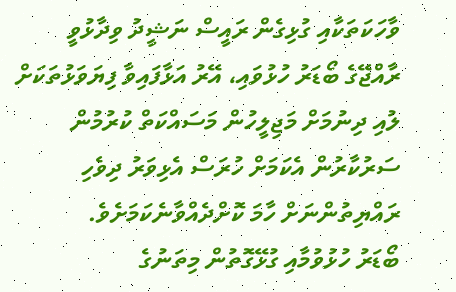ވާހަކަތަކާއި ގުޅިގެން ރައީސް ނަޝީދު ވިދާޅުވީ ރާއްޖޭގެ ބޯޑަރު ހުޅުވައި، އޭރު އަޅާފައިވާ ފިޔަވަޅުތަކަށް ލުއި ދިނުމަށް މަޖިލީހުން މަސައްކަތް ކުރުމުން ސަރުކާރުން އެކަމަށް ހުރަސް އެޅިވަރު ދިވެހި ރައްޔިތުންނަށް ހާމަ ކޮށްދެއްވާނެކަމަށެވެ.
ބޯޑަރު ހުޅުވުމާއި ގުޅޭގޮތުން މިތަނުގެ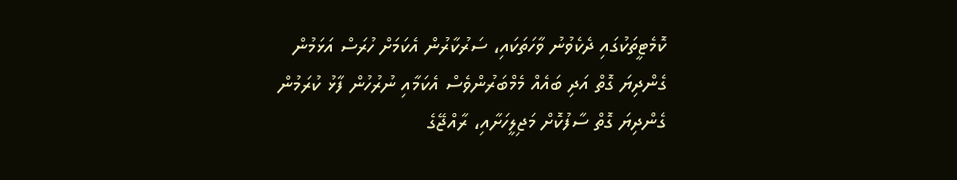ކޮމެޓީތަކުގައި ދެކެވުނު ވާހަތަކައި، ސަރުކާރުން އެކަމަށް ހުރަސް އަޅަމުން ގެންދިޔަ ގޮތް އަދި ބައެއް މެމްބަރުންވެސް އެކަމާއި ނުރުހުން ފާޅު ކުރަމުން ގެންދިޔަ ގޮތް ސާފުކޮށް މަޖިލީހަށާއި، ރާއްޖޭގެ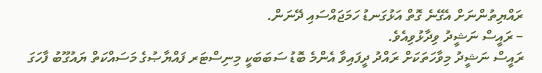ރައްޔިތުންނަށް އެގޭނެ ގޮތް އަޅުގަނޑު ހަމަޖައްސައި ދޭނަން.
– ރައީސް ނަޝީދު ވިދާޅުވިއެވެ.
ރައީސް ނަޝީދު މިވާހަތަކަށް ރައްދު ދީފައިވާ އެންމެ ބޮޑު ސަބަބަކީ މިނިސްޓަރ ފައްޔާޞުގެ މަސައްކަތް ޔައުގޫބު ފާހަގަ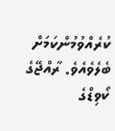ކުރެއްވުމުންކަމަށް ބެލެވެއެވެ. ރާއްޖޭގެ ކޯވިޑްގެ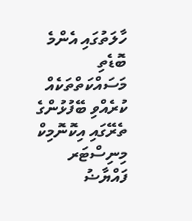ހާލަތުގައި އެންމެ ބޮޑެތި މަސައްކަތްތަކެއް ކުރެއްވި ބޭފުޅުންގެ ތެރޭގައި އިކޮނޮމިކް މިނިސްޓަރ ފައްޔާޟު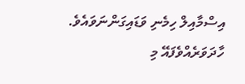އިސްމާއިލް ހިމެނި ވަޑައިގަންނަވައެވެ.
ހާދަވަރެއްވެފައޭ މި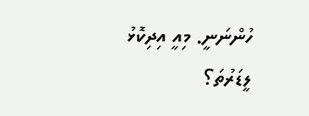ހުންނަނީ. މިއީ އިދިކޮޅު ލީޑަރުތަ؟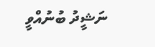ނަޝީދު ބުނުއްވީ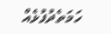ހަމަތެދުފުޅެއް